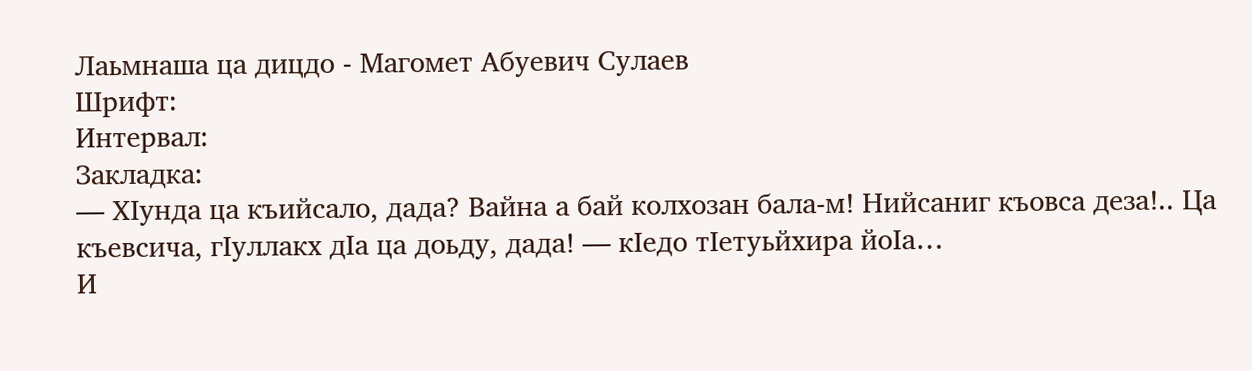Лаьмнаша ца дицдо - Магомет Абуевич Сулаев
Шрифт:
Интервал:
Закладка:
— ХIунда ца къийсало, дада? Вайна а бай колхозан бала-м! Нийсаниг къовса деза!.. Ца къевсича, гIуллакх дIа ца доьду, дада! — кIедо тIетуьйхира йоIа…
И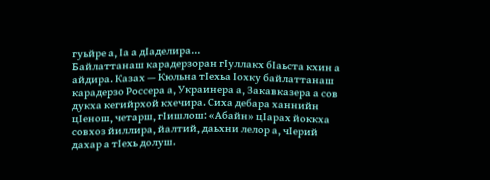гуьйре а, Iа а дIаделира…
Байлаттанаш карадерзоран гIуллакх бIаьста кхин а айдира. Казах — Кюльна тIехьа Iохку байлаттанаш карадерзо Россера а, Украинера а, Закавказера а сов дукха кегийрхой кхечира. Сиха дебара ханнийн цIенош, четарш, гIишлош: «Абайн» цIарах йоккха совхоз йиллира, йалтий, даьхни лелор а, чIерий дахар а тIехь долуш.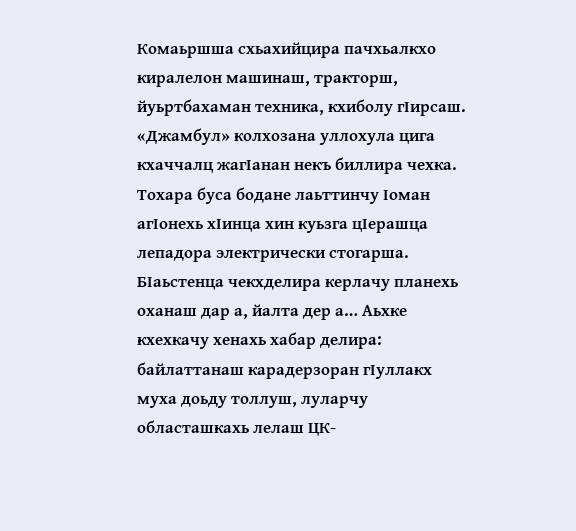Комаьршша схьахийцира пачхьалкхо киралелон машинаш, тракторш, йуьртбахаман техника, кхиболу гIирсаш.
«Джамбул» колхозана уллохула цига кхаччалц жагIанан некъ биллира чехка. Тохара буса бодане лаьттинчу Iоман агIонехь хIинца хин куьзга цIерашца лепадора электрически стогарша.
БIаьстенца чекхделира керлачу планехь оханаш дар а, йалта дер а… Аьхке кхехкачу хенахь хабар делира: байлаттанаш карадерзоран гIуллакх муха доьду толлуш, луларчу областашкахь лелаш ЦК-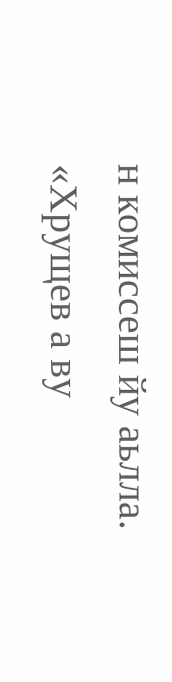н комиссеш йу аьлла. «Хрущев а ву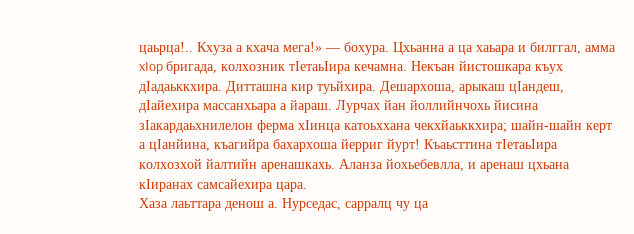цаьрца!.. Кхуза а кхача мега!» — бохура. Цхьанна а ца хаьара и билггал, амма xIop бригада, колхозник тIетаьIира кечамна. Некъан йистошкара къух дIадаьккхира. Дитташна кир туьйхира. Дешархоша, арыкаш цIандеш, дIайехира массанхьара а йараш. Лурчах йан йоллийнчохь йисина зIакардаьхнилелон ферма хIинца катоьххана чекхйаьккхира; шайн-шайн керт а цIанйина, къагийра бахархоша йерриг йурт! Къаьсттина тIетаьIира колхозхой йалтийн аренашкахь. Аланза йохьебевлла, и аренаш цхьана кIиранах самсайехира цара.
Хаза лаьттара денош а. Нурседас, сарралц чу ца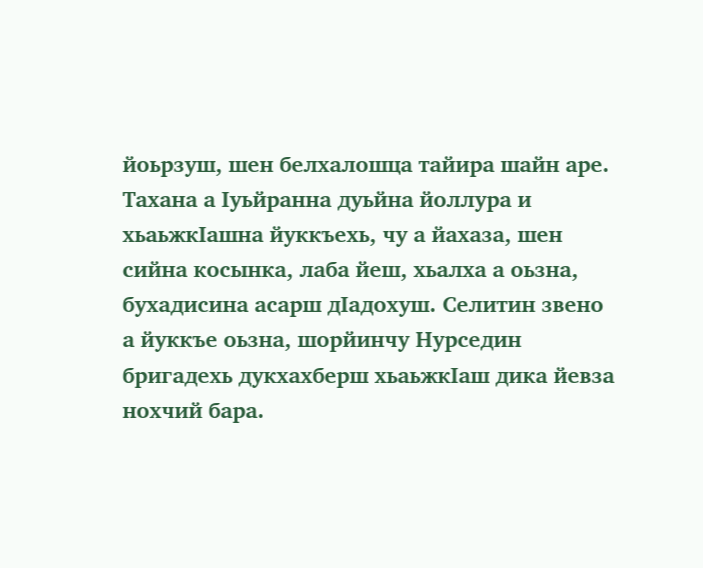йоьрзуш, шен белхалошца тайира шайн аре. Тахана а Iуьйранна дуьйна йоллура и хьаьжкIашна йуккъехь, чу а йахаза, шен сийна косынка, лаба йеш, хьалха а оьзна, бухадисина асарш дIадохуш. Селитин звено а йуккъе оьзна, шорйинчу Нурседин бригадехь дукхахберш хьаьжкIаш дика йевза нохчий бара.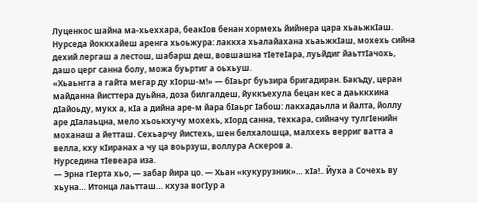Луценкос шайна ма-хьеххара, беакIов бенан хормехь йийнера цара хьаьжкIаш. Нурседа йоккхайеш аренга хьоьжура: лаккха хьалайахана хьаьжкIаш, мохехь сийна дехий лергаш а лестош, шабарш деш, вовшашна тIетеIара, луьйдиг йаьттIачохь, дашо церг санна болу, можа буьртиг а оьхьуш.
«Хьаьнгга а гайта мегар ду хIорш-м!» — бIаьрг буьзира бригадиран. Бакъду, церан майданна йисттера дуьйна, доза билгалдеш, йуккъехула бецан кес а даьккхина дIайоьду, мукх а, кIа а дийна аре-м йара бIаьрг Iабош: лакхадаьлла и йалта, йоллу аре дIалаьцна, мело хьоькхучу мохехь, хIорд санна, техкара, сийначу тулгIенийн моханаш а йетташ. Сехьарчу йистехь, шен белхалошца, малхехь верриг ватта а велла, кху кIиранах а чу ца воьрзуш, воллура Аскеров а.
Нурседина тIевеара иза.
— Эрна гIерта хьо, — забар йира цо. — Хьан «кукурузник»… хIа!.. Йуха а Сочехь ву хьуна… Итонца лаьтташ… кхуза вогIур а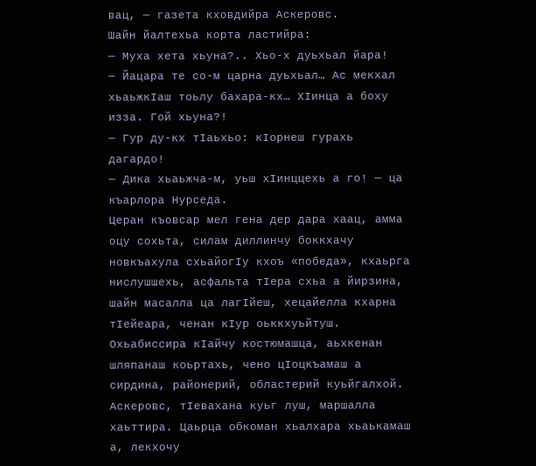вац, — газета кховдийра Аскеровс.
Шайн йалтехьа корта ластийра:
— Муха хета хьуна?.. Хьо-х дуьхьал йара!
— Йацара те со-м царна дуьхьал… Ас мекхал хьаьжкIаш тоьлу бахара-кх… ХIинца а боху изза. Гой хьуна?!
— Гур ду-кх тIаьхьо: кIорнеш гурахь дагардо!
— Дика хьаьжча-м, уьш хIинццехь а го! — ца къарлора Нурседа.
Церан къовсар мел гена дер дара хаац, амма оцу сохьта, силам диллинчу боккхачу новкъахула схьайогIу кхоъ «победа», кхаьрга нислушшехь, асфальта тIера схьа а йирзина, шайн масалла ца лагIйеш, хецайелла кхарна тIейеара, ченан кIур оьккхуьйтуш. Охьабиссира кIайчу костюмашца, аьхкенан шляпанаш коьртахь, чено цIоцкъамаш а сирдина, районерий, областерий куьйгалхой.
Аскеровс, тIевахана куьг луш, маршалла хаьттира. Цаьрца обкоман хьалхара хьаькамаш а, лекхочу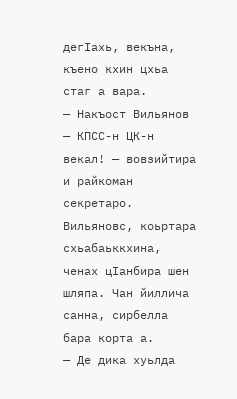дегIахь, векъна, къено кхин цхьа стаг а вара.
— Накъост Вильянов — КПСС-н ЦК-н векал! — вовзийтира и райкоман секретаро. Вильяновс, коьртара схьабаьккхина, ченах цIанбира шен шляпа. Чан йиллича санна, сирбелла бара корта а.
— Де дика хуьлда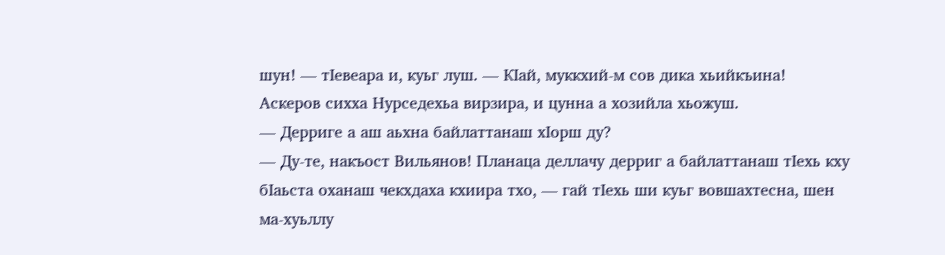шун! — тIевеара и, куьг луш. — КIай, муккхий-м сов дика хьийкъина!
Аскеров сихха Нурседехьа вирзира, и цунна а хозийла хьожуш.
— Дерриге а аш аьхна байлаттанаш хIорш ду?
— Ду-те, накъост Вильянов! Планаца деллачу дерриг а байлаттанаш тIехь кху бIаьста оханаш чекхдаха кхиира тхо, — гай тIехь ши куьг вовшахтесна, шен ма-хуьллу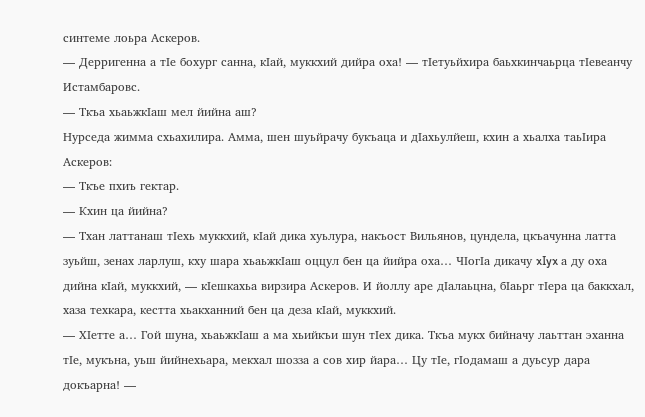синтеме лоьра Аскеров.
— Дерригенна а тIе бохург санна, кIай, муккхий дийра оха! — тIетуьйхира баьхкинчаьрца тIевеанчу Истамбаровс.
— Ткъа хьаьжкIаш мел йийна аш?
Нурседа жимма схьахилира. Амма, шен шуьйрачу букъаца и дIахьулйеш, кхин а хьалха таьIира Аскеров:
— Ткъе пхиъ гектар.
— Кхин ца йийна?
— Тхан латтанаш тIехь муккхий, кIай дика хуьлура, накъост Вильянов, цундела, цкъачунна латта зуьйш, зенах ларлуш, кху шара хьаьжкIаш оццул бен ца йийра оха… ЧIогIа дикачу xIyx а ду оха дийна кIай, муккхий, — кIешкахьа вирзира Аскеров. И йоллу аре дIалаьцна, бIаьрг тIера ца баккхал, хаза техкара, кестта хьакханний бен ца деза кIай, муккхий.
— ХIетте а… Гой шуна, хьаьжкIаш а ма хьийкъи шун тIех дика. Ткъа мукх бийначу лаьттан эханна тIе, мукъна, уьш йийнехьара, мекхал шозза а сов хир йара… Цу тIе, гIодамаш а дуьсур дара докъарна! —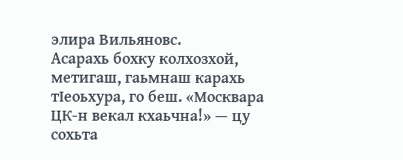элира Вильяновс.
Асарахь бохку колхозхой, метигаш, гаьмнаш карахь тIеоьхура, го беш. «Москвара ЦК-н векал кхаьчна!» — цу сохьта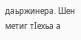даьржинера. Шен метиг тIехьа а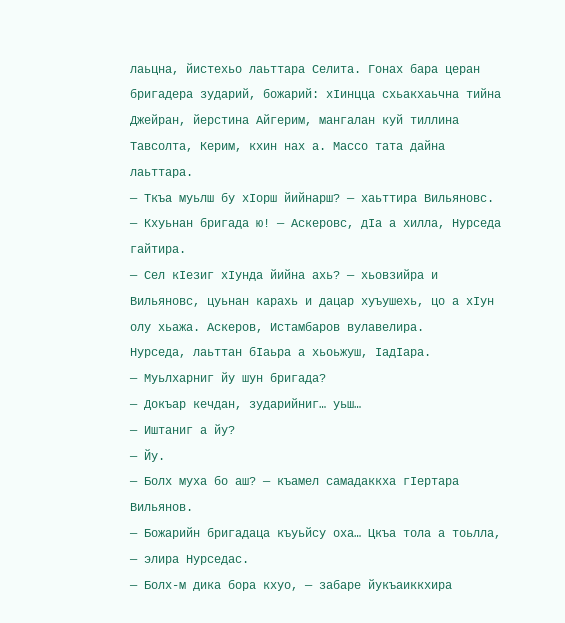лаьцна, йистехьо лаьттара Селита. Гонах бара церан бригадера зударий, божарий: хIинцца схьакхаьчна тийна Джейран, йерстина Айгерим, мангалан куй тиллина Тавсолта, Керим, кхин нах а. Массо тата дайна лаьттара.
— Ткъа муьлш бу хIорш йийнарш? — хаьттира Вильяновс.
— Кхуьнан бригада ю! — Аскеровс, дIа а хилла, Нурседа гайтира.
— Сел кIезиг хIунда йийна ахь? — хьовзийра и Вильяновс, цуьнан карахь и дацар хуъушехь, цо а хIун олу хьажа. Аскеров, Истамбаров вулавелира.
Нурседа, лаьттан бIаьра а хьоьжуш, IадIара.
— Муьлхарниг йу шун бригада?
— Докъар кечдан, зударийниг… уьш…
— Иштаниг а йу?
— Йу.
— Болх муха бо аш? — къамел самадаккха гIертара Вильянов.
— Божарийн бригадаца къуьйсу оха… Цкъа тола а тоьлла, — элира Нурседас.
— Болх-м дика бора кхуо, — забаре йукъаиккхира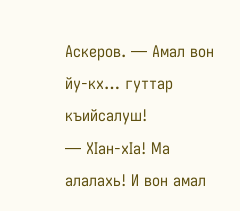Аскеров. — Амал вон йу-кх… гуттар къийсалуш!
— ХIан-хIа! Ма алалахь! И вон амал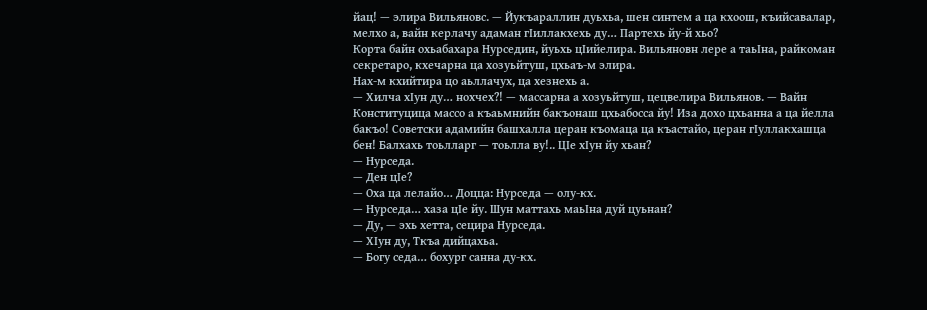йац! — элира Вильяновс. — Йукъараллин дуьхьа, шен синтем а ца кхоош, къийсавалар, мелхо а, вайн керлачу адаман гIиллакхехь ду… Партехь йу-й хьо?
Корта байн охьабахара Нурседин, йуьхь цIийелира. Вильяновн лере а таьIна, райкоман секретаро, кхечарна ца хозуьйтуш, цхьаъ-м элира.
Нах-м кхийтира цо аьллачух, ца хезнехь а.
— Хилча хIун ду… нохчех?! — массарна а хозуьйтуш, цецвелира Вильянов. — Вайн Конституцица массо а къаьмнийн бакъонаш цхьабосса йу! Иза дохо цхьанна а ца йелла бакъо! Советски адамийн башхалла церан къомаца ца къастайо, церан гIуллакхашца бен! Балхахь тоьлларг — тоьлла ву!.. ЦIе хIун йу хьан?
— Нурседа.
— Ден цIе?
— Оха ца лелайо… Доцца: Нурседа — олу-кх.
— Нурседа… хаза цIе йу. Шун маттахь маьIна дуй цуьнан?
— Ду, — эхь хетта, сецира Нурседа.
— ХIун ду, Ткъа дийцахьа.
— Богу седа… бохург санна ду-кх.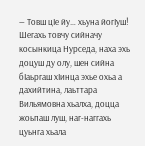— Товш цIе йу… хьуна йогIуш!
Шегахь товчу сийначу косынкица Нурседа, наха эхь доцуш ду олу, шен сийна бIаьргаш хIинца эхье охьа а дахийтина, лаьттара Вильямовна хьалха, доцца жоьпаш луш, наг-наггахь цуьнга хьала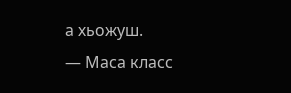а хьожуш.
— Маса класс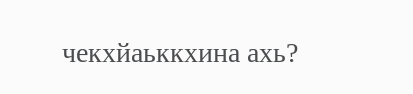чекхйаьккхина ахь?